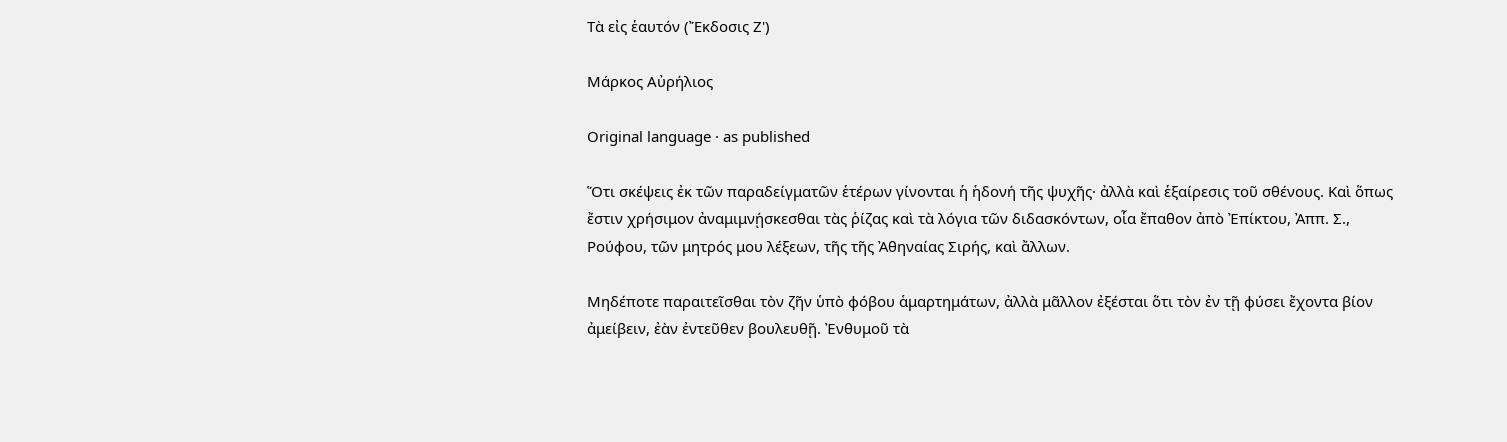Τὰ εἰς ἑαυτόν (Ἔκδοσις Ζ')

Μάρκος Αὐρήλιος

Original language · as published

Ὅτι σκέψεις ἐκ τῶν παραδείγματῶν ἑτέρων γίνονται ἡ ἡδονή τῆς ψυχῆς· ἀλλὰ καὶ ἑξαίρεσις τοῦ σθένους. Καὶ ὅπως ἔστιν χρήσιμον ἀναμιμνῄσκεσθαι τὰς ῥίζας καὶ τὰ λόγια τῶν διδασκόντων, οἷα ἔπαθον ἀπὸ Ἐπίκτου, Ἀππ. Σ., Ρούφου, τῶν μητρός μου λέξεων, τῆς τῆς Ἀθηναίας Σιρής, καὶ ἄλλων.

Μηδέποτε παραιτεῖσθαι τὸν ζῆν ὑπὸ φόβου ἁμαρτημάτων, ἀλλὰ μᾶλλον ἐξέσται ὅτι τὸν ἐν τῇ φύσει ἔχοντα βίον ἀμείβειν, ἐὰν ἐντεῦθεν βουλευθῇ. Ἐνθυμοῦ τὰ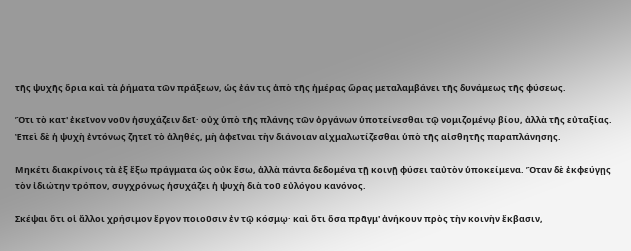τῆς ψυχῆς ὅρια καὶ τὰ ῥήματα τῶν πράξεων, ὡς ἐάν τις ἀπὸ τῆς ἡμέρας ὥρας μεταλαμβάνει τῆς δυνάμεως τῆς φύσεως.

Ὅτι τὸ κατ' ἐκεῖνον νοῦν ἡσυχάζειν δεῖ· οὐχ ὑπὸ τῆς πλάνης τῶν ὀργάνων ὑποτείνεσθαι τῷ νομιζομένῳ βίου, ἀλλὰ τῆς εὐταξίας. Ἐπεὶ δὲ ἡ ψυχὴ ἐντόνως ζητεῖ τὸ ἀληθές, μὴ ἀφεῖναι τὴν διάνοιαν αἰχμαλωτίζεσθαι ὑπὸ τῆς αἰσθητῆς παραπλάνησης.

Μηκέτι διακρίνοις τὰ ἐξ ἔξω πράγματα ὡς οὐκ ἔσω, ἀλλὰ πάντα δεδομένα τῇ κοινῇ φύσει ταὐτὸν ὑποκείμενα. Ὅταν δὲ ἐκφεύγῃς τὸν ἰδιώτην τρόπον, συγχρόνως ἡσυχάζει ἡ ψυχὴ διὰ τοῦ εὐλόγου κανόνος.

Σκέψαι ὅτι οἱ ἄλλοι χρήσιμον ἔργον ποιοῦσιν ἐν τῷ κόσμῳ· καὶ ὅτι ὅσα πρᾶγμ' ἀνήκουν πρὸς τὴν κοινὴν ἔκβασιν,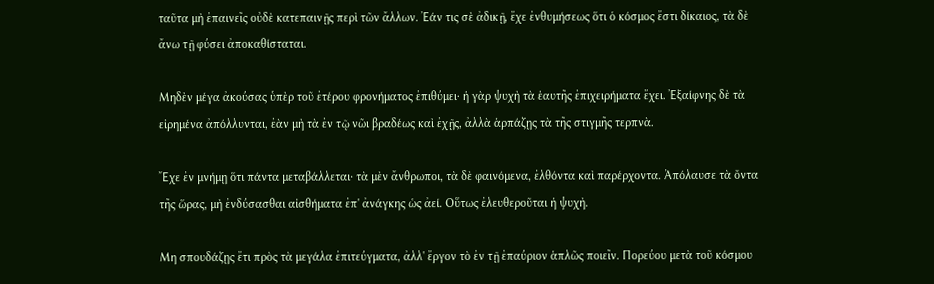ταῦτα μὴ ἐπαινεῖς οὐδὲ κατεπαινῇς περὶ τῶν ἄλλων. Ἐάν τις σὲ ἀδικῇ, ἔχε ἐνθυμήσεως ὅτι ὁ κόσμος ἔστι δίκαιος, τὰ δὲ ἄνω τῇ φύσει ἀποκαθίσταται.

Μηδὲν μέγα ἀκούσας ὑπὲρ τοῦ ἐτέρου φρονήματος ἐπιθύμει· ἡ γὰρ ψυχὴ τὰ ἑαυτῆς ἐπιχειρήματα ἔχει. Ἐξαίφνης δὲ τὰ εἰρημένα ἀπόλλυνται, ἐὰν μὴ τὰ ἐν τῷ νῶι βραδέως καὶ ἐχῇς, ἀλλὰ ἁρπάζῃς τὰ τῆς στιγμῆς τερπνὰ.

Ἔχε ἐν μνήμῃ ὅτι πάντα μεταβάλλεται· τὰ μὲν ἄνθρωποι, τὰ δὲ φαινόμενα, ἐλθόντα καὶ παρέρχοντα. Ἀπόλαυσε τὰ ὄντα τῆς ὥρας, μὴ ἐνδύσασθαι αἰσθήματα ἐπ' ἀνάγκης ὡς ἀεί. Οὕτως ἐλευθεροῦται ἡ ψυχὴ.

Μη σπουδάζῃς ἔτι πρὸς τὰ μεγάλα ἐπιτεύγματα, ἀλλ' ἔργον τὸ ἐν τῇ ἐπαύριον ἁπλῶς ποιεῖν. Πορεύου μετὰ τοῦ κόσμου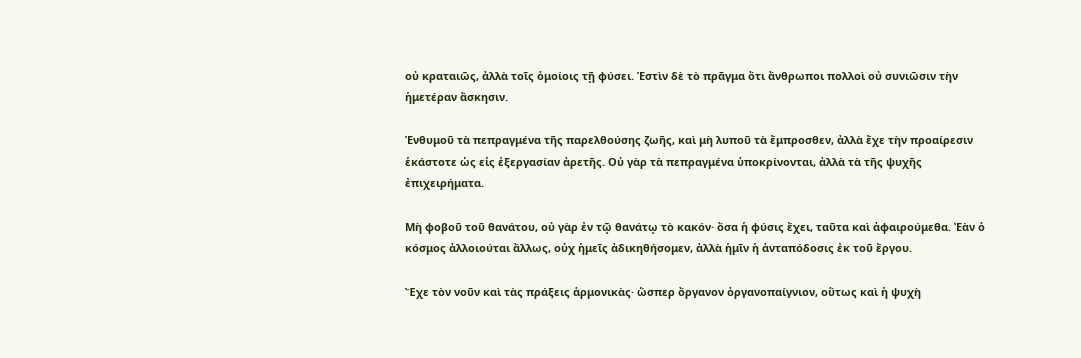οὐ κραταιῶς, ἀλλὰ τοῖς ὁμοίοις τῇ φύσει. Ἐστὶν δὲ τὸ πρᾶγμα ὅτι ἄνθρωποι πολλοὶ οὐ συνιῶσιν τὴν ἡμετέραν ἄσκησιν.

Ἐνθυμοῦ τὰ πεπραγμένα τῆς παρελθούσης ζωῆς, καὶ μὴ λυποῦ τὰ ἔμπροσθεν, ἀλλὰ ἔχε τὴν προαίρεσιν ἑκάστοτε ὡς εἰς ἐξεργασίαν ἀρετῆς. Οὐ γὰρ τὰ πεπραγμένα ὑποκρίνονται, ἀλλὰ τὰ τῆς ψυχῆς ἐπιχειρήματα.

Μὴ φοβοῦ τοῦ θανάτου, οὐ γὰρ ἐν τῷ θανάτῳ τὸ κακόν· ὅσα ἡ φύσις ἔχει, ταῦτα καὶ ἀφαιρούμεθα. Ἐὰν ὁ κόσμος ἀλλοιούται ἄλλως, οὐχ ἡμεῖς ἀδικηθήσομεν, ἀλλὰ ἡμῖν ἡ ἀνταπόδοσις ἐκ τοῦ ἔργου.

Ἔχε τὸν νοῦν καὶ τὰς πράξεις ἁρμονικὰς· ὥσπερ ὄργανον ὀργανοπαίγνιον, οὕτως καὶ ἡ ψυχὴ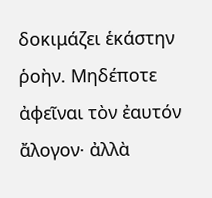δοκιμάζει ἑκάστην ῥοὴν. Μηδέποτε ἀφεῖναι τὸν ἐαυτόν ἄλογον· ἀλλὰ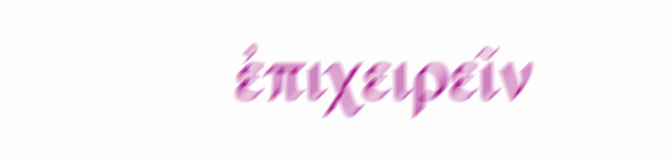ἐπιχειρεῖν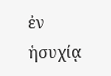ἐν ἡσυχίᾳ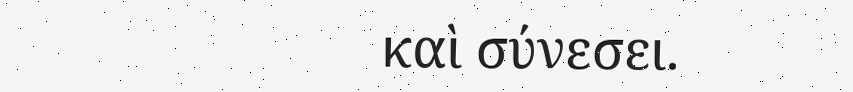καὶ σύνεσει.